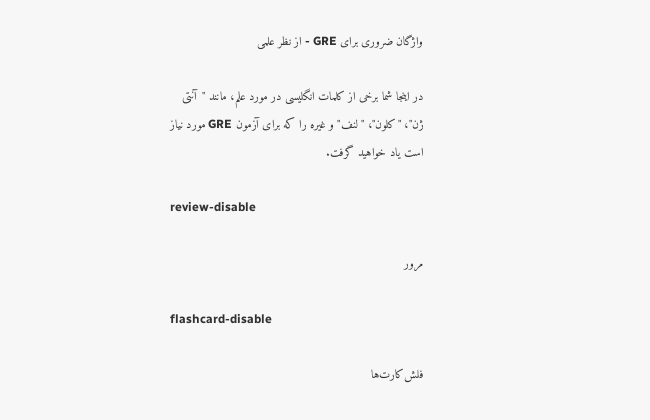واژگان ضروری برای GRE - از نظر علمی

در اینجا شما برخی از کلمات انگلیسی در مورد علم، مانند "آنتی ژن"، "کلون"، "لنف" و غیره را که برای آزمون GRE مورد نیاز است یاد خواهید گرفت.

review-disable

مرور

flashcard-disable

فلش‌کارت‌ها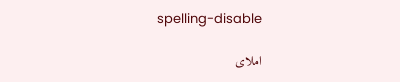spelling-disable

املای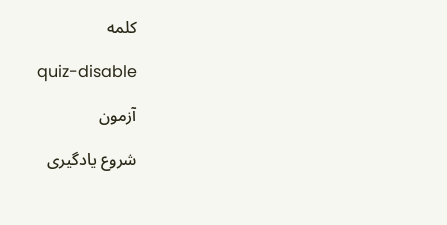کلمه

quiz-disable

آزمون

شروع یادگیری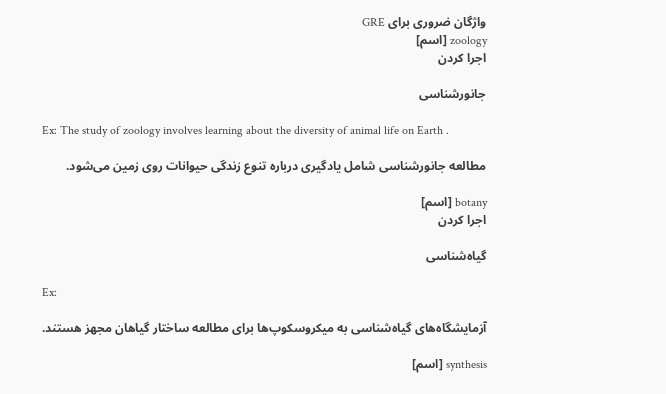واژگان ضروری برای GRE
zoology [اسم]
اجرا کردن

جانورشناسی

Ex: The study of zoology involves learning about the diversity of animal life on Earth .

مطالعه جانورشناسی شامل یادگیری درباره تنوع زندگی حیوانات روی زمین می‌شود.

botany [اسم]
اجرا کردن

گیاه‌شناسی

Ex:

آزمایشگاه‌های گیاه‌شناسی به میکروسکوپ‌ها برای مطالعه ساختار گیاهان مجهز هستند.

synthesis [اسم]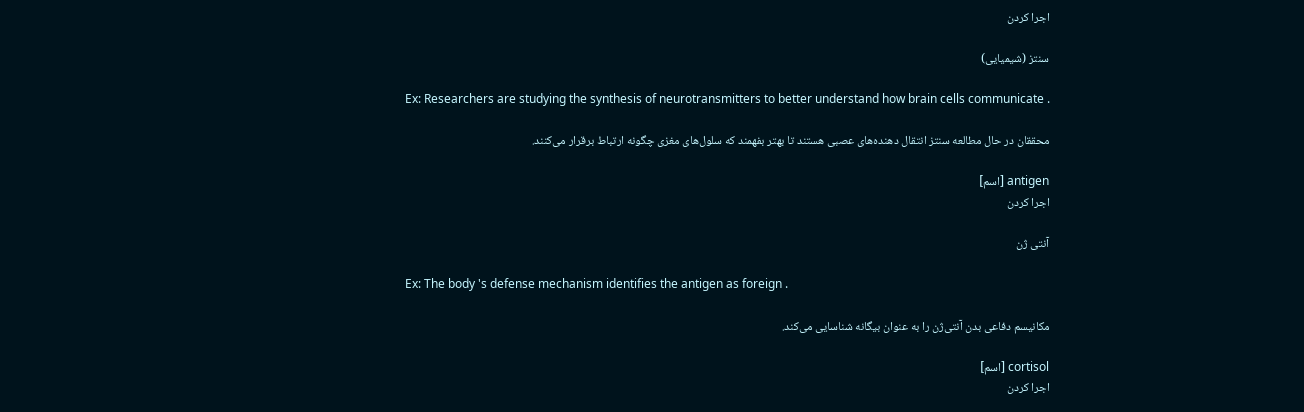اجرا کردن

سنتز (شیمیایی)

Ex: Researchers are studying the synthesis of neurotransmitters to better understand how brain cells communicate .

محققان در حال مطالعه سنتز انتقال دهنده‌های عصبی هستند تا بهتر بفهمند که سلول‌های مغزی چگونه ارتباط برقرار می‌کنند.

antigen [اسم]
اجرا کردن

آنتی ژن

Ex: The body 's defense mechanism identifies the antigen as foreign .

مکانیسم دفاعی بدن آنتی‌ژن را به عنوان بیگانه شناسایی می‌کند.

cortisol [اسم]
اجرا کردن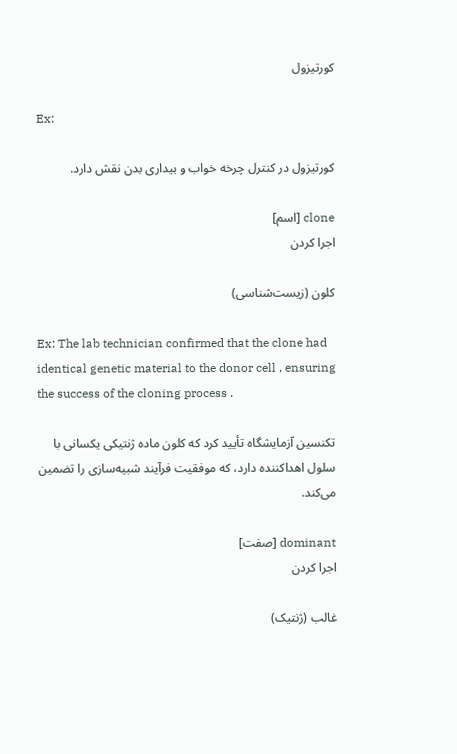کورتیزول

Ex:

کورتیزول در کنترل چرخه خواب و بیداری بدن نقش دارد.

clone [اسم]
اجرا کردن

کلون (زیست‌شناسی)

Ex: The lab technician confirmed that the clone had identical genetic material to the donor cell , ensuring the success of the cloning process .

تکنسین آزمایشگاه تأیید کرد که کلون ماده ژنتیکی یکسانی با سلول اهداکننده دارد، که موفقیت فرآیند شبیه‌سازی را تضمین می‌کند.

dominant [صفت]
اجرا کردن

غالب (ژنتیک)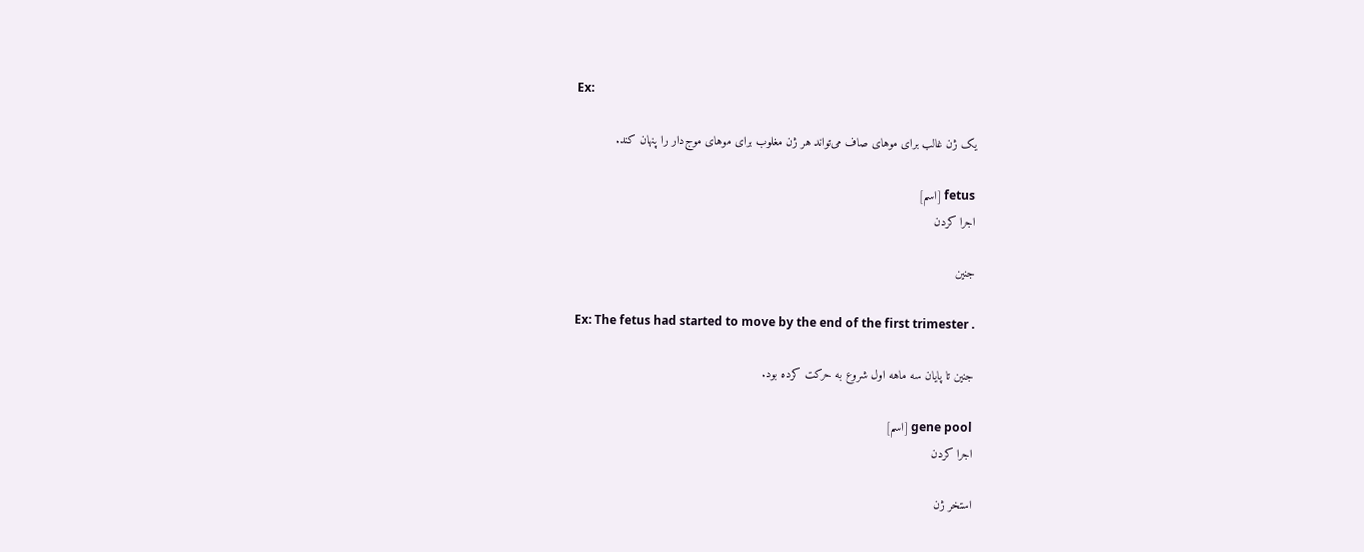Ex:

یک ژن غالب برای موهای صاف می‌تواند هر ژن مغلوب برای موهای موج‌دار را پنهان کند.

fetus [اسم]
اجرا کردن

جنین

Ex: The fetus had started to move by the end of the first trimester .

جنین تا پایان سه ماهه اول شروع به حرکت کرده بود.

gene pool [اسم]
اجرا کردن

استخر ژن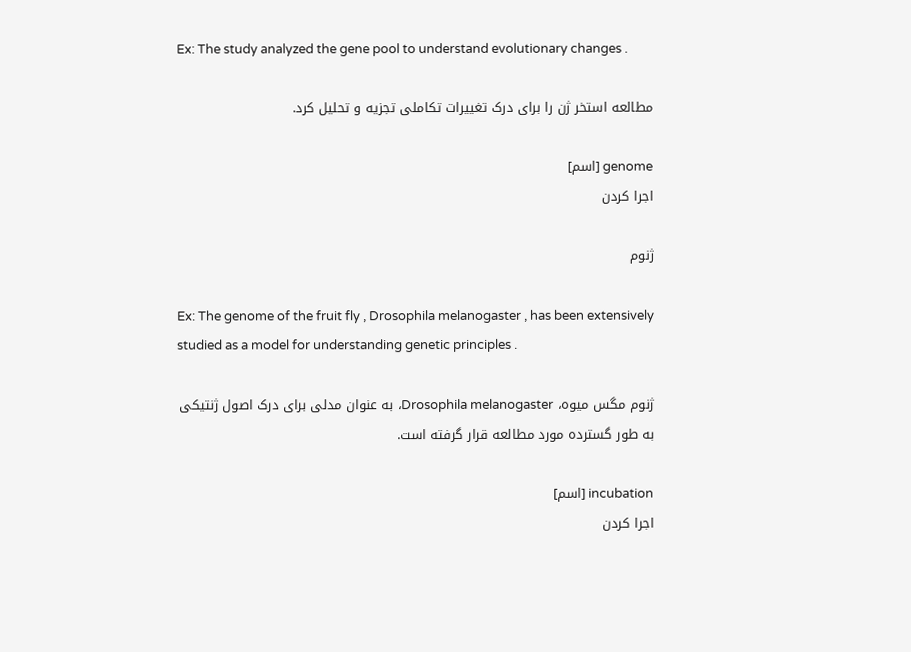Ex: The study analyzed the gene pool to understand evolutionary changes .

مطالعه استخر ژن را برای درک تغییرات تکاملی تجزیه و تحلیل کرد.

genome [اسم]
اجرا کردن

ژنوم

Ex: The genome of the fruit fly , Drosophila melanogaster , has been extensively studied as a model for understanding genetic principles .

ژنوم مگس میوه، Drosophila melanogaster، به عنوان مدلی برای درک اصول ژنتیکی به طور گسترده مورد مطالعه قرار گرفته است.

incubation [اسم]
اجرا کردن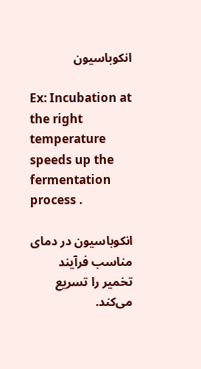انکوباسیون

Ex: Incubation at the right temperature speeds up the fermentation process .

انکوباسیون در دمای مناسب فرآیند تخمیر را تسریع می‌کند.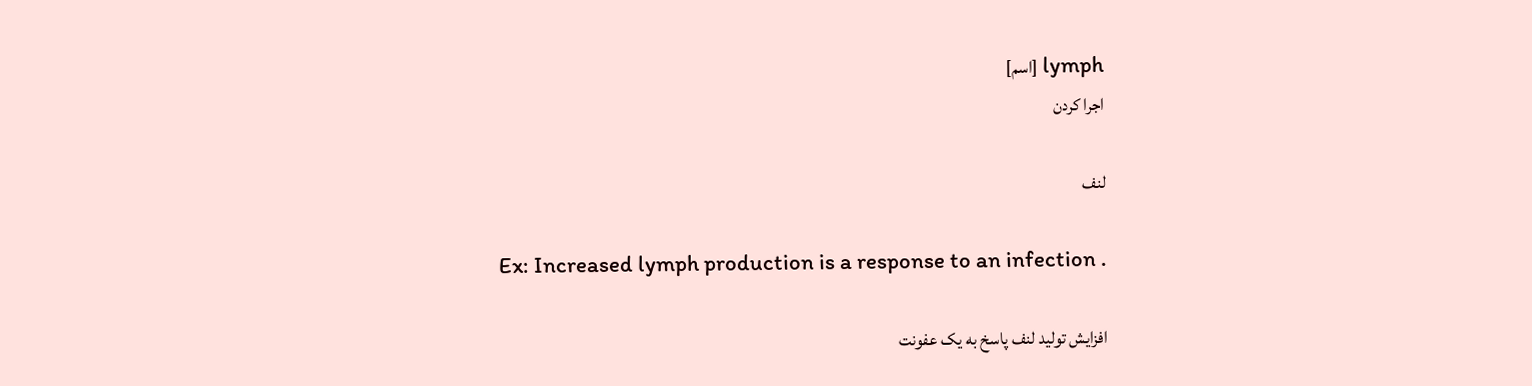lymph [اسم]
اجرا کردن

لنف

Ex: Increased lymph production is a response to an infection .

افزایش تولید لنف پاسخ به یک عفونت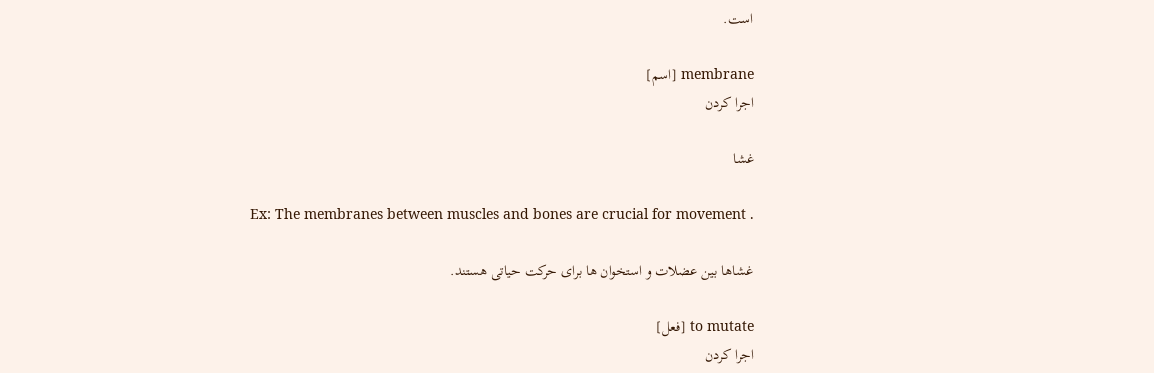است.

membrane [اسم]
اجرا کردن

غشا

Ex: The membranes between muscles and bones are crucial for movement .

غشاها بین عضلات و استخوان ها برای حرکت حیاتی هستند.

to mutate [فعل]
اجرا کردن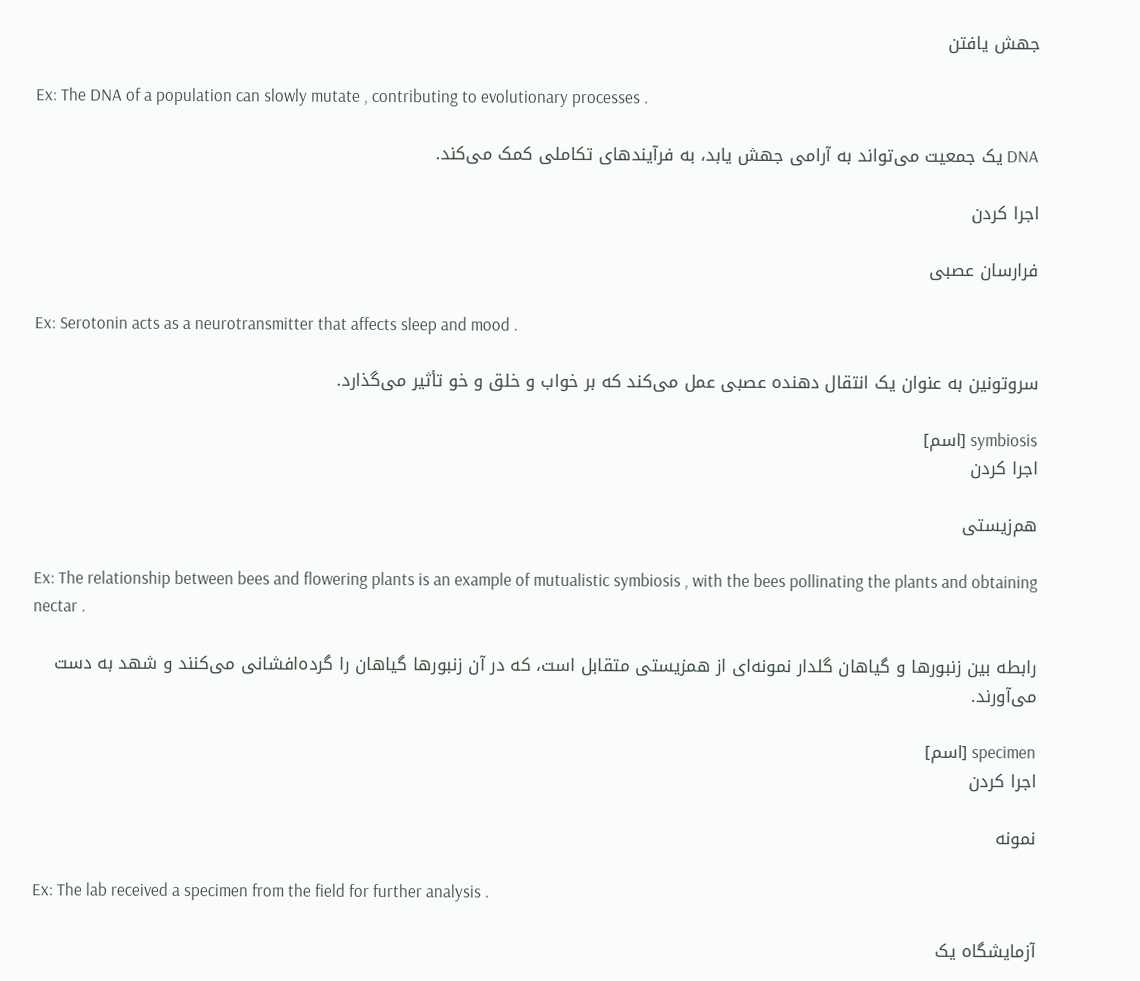جهش یافتن

Ex: The DNA of a population can slowly mutate , contributing to evolutionary processes .

DNA یک جمعیت می‌تواند به آرامی جهش یابد، به فرآیندهای تکاملی کمک می‌کند.

اجرا کردن

فرارسان عصبی

Ex: Serotonin acts as a neurotransmitter that affects sleep and mood .

سروتونین به عنوان یک انتقال دهنده عصبی عمل می‌کند که بر خواب و خلق و خو تأثیر می‌گذارد.

symbiosis [اسم]
اجرا کردن

هم‌زیستی

Ex: The relationship between bees and flowering plants is an example of mutualistic symbiosis , with the bees pollinating the plants and obtaining nectar .

رابطه بین زنبورها و گیاهان گلدار نمونه‌ای از همزیستی متقابل است، که در آن زنبورها گیاهان را گرده‌افشانی می‌کنند و شهد به دست می‌آورند.

specimen [اسم]
اجرا کردن

نمونه

Ex: The lab received a specimen from the field for further analysis .

آزمایشگاه یک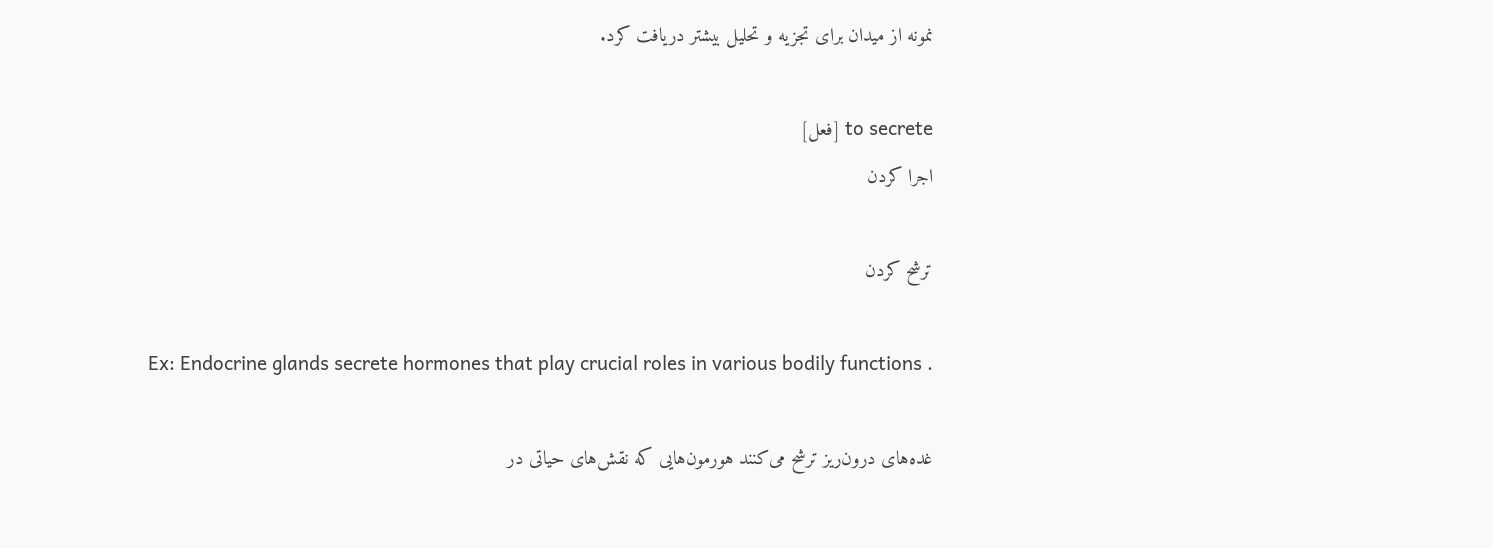نمونه از میدان برای تجزیه و تحلیل بیشتر دریافت کرد.

to secrete [فعل]
اجرا کردن

ترشح کردن

Ex: Endocrine glands secrete hormones that play crucial roles in various bodily functions .

غده‌های درون‌ریز ترشح می‌کنند هورمون‌هایی که نقش‌های حیاتی در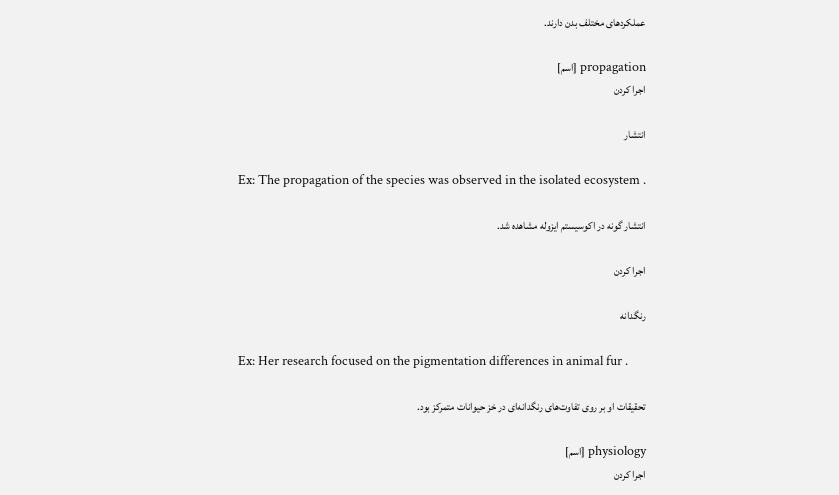عملکردهای مختلف بدن دارند.

propagation [اسم]
اجرا کردن

انتشار

Ex: The propagation of the species was observed in the isolated ecosystem .

انتشار گونه در اکوسیستم ایزوله مشاهده شد.

اجرا کردن

رنگدانه

Ex: Her research focused on the pigmentation differences in animal fur .

تحقیقات او بر روی تفاوت‌های رنگدانه‌ای در خز حیوانات متمرکز بود.

physiology [اسم]
اجرا کردن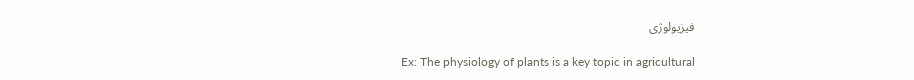فیزیولوژی

Ex: The physiology of plants is a key topic in agricultural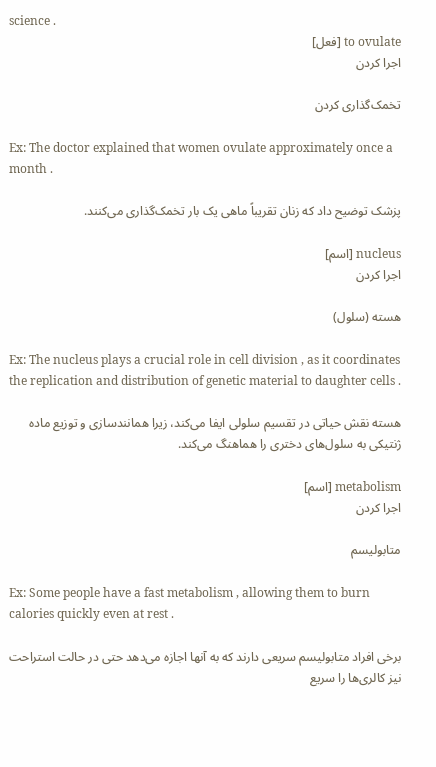science .
to ovulate [فعل]
اجرا کردن

تخمک‌گذاری کردن

Ex: The doctor explained that women ovulate approximately once a month .

پزشک توضیح داد که زنان تقریباً ماهی یک بار تخمک‌گذاری می‌کنند.

nucleus [اسم]
اجرا کردن

هسته (سلول)

Ex: The nucleus plays a crucial role in cell division , as it coordinates the replication and distribution of genetic material to daughter cells .

هسته نقش حیاتی در تقسیم سلولی ایفا می‌کند، زیرا همانندسازی و توزیع ماده ژنتیکی به سلول‌های دختری را هماهنگ می‌کند.

metabolism [اسم]
اجرا کردن

متابولیسم

Ex: Some people have a fast metabolism , allowing them to burn calories quickly even at rest .

برخی افراد متابولیسم سریعی دارند که به آنها اجازه می‌دهد حتی در حالت استراحت نیز کالری‌ها را سریع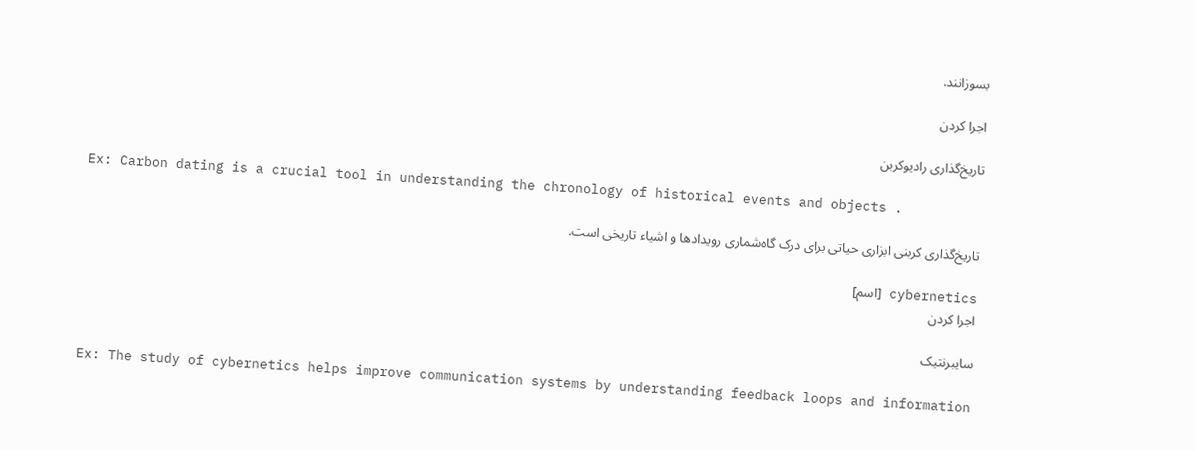بسوزانند.

اجرا کردن

تاریخ‌گذاری رادیوکربن

Ex: Carbon dating is a crucial tool in understanding the chronology of historical events and objects .

تاریخ‌گذاری کربنی ابزاری حیاتی برای درک گاه‌شماری رویدادها و اشیاء تاریخی است.

cybernetics [اسم]
اجرا کردن

سایبرنتیک

Ex: The study of cybernetics helps improve communication systems by understanding feedback loops and information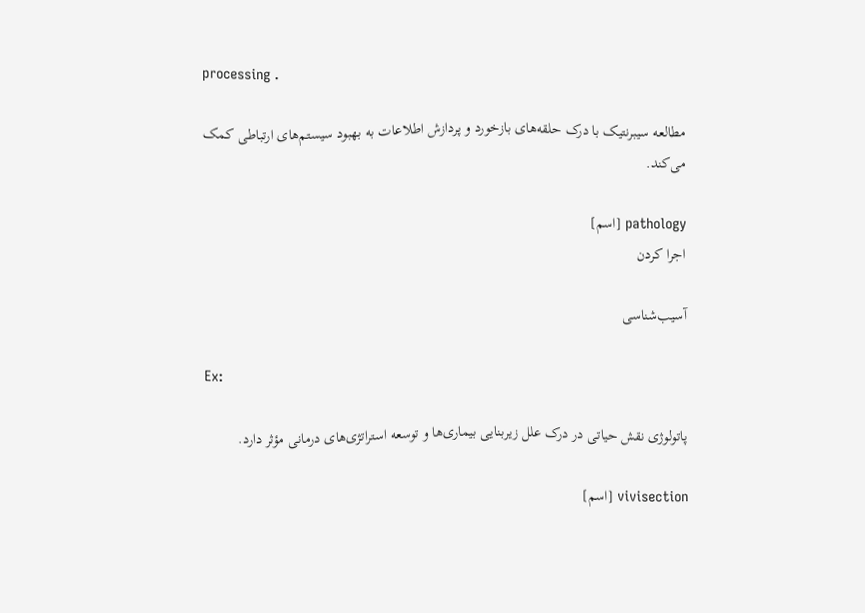processing .

مطالعه سیبرنتیک با درک حلقه‌های بازخورد و پردازش اطلاعات به بهبود سیستم‌های ارتباطی کمک می‌کند.

pathology [اسم]
اجرا کردن

آسیب‌شناسی

Ex:

پاتولوژی نقش حیاتی در درک علل زیربنایی بیماری‌ها و توسعه استراتژی‌های درمانی مؤثر دارد.

vivisection [اسم]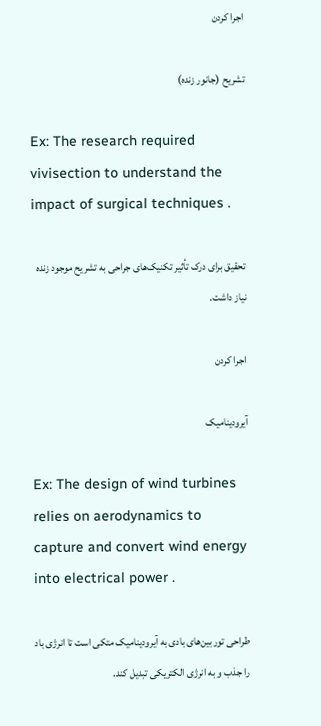اجرا کردن

تشریح (جانور زنده)

Ex: The research required vivisection to understand the impact of surgical techniques .

تحقیق برای درک تأثیر تکنیک‌های جراحی به تشریح موجود زنده نیاز داشت.

اجرا کردن

آیرودینامیک

Ex: The design of wind turbines relies on aerodynamics to capture and convert wind energy into electrical power .

طراحی توربین‌های بادی به آیرودینامیک متکی است تا انرژی باد را جذب و به انرژی الکتریکی تبدیل کند.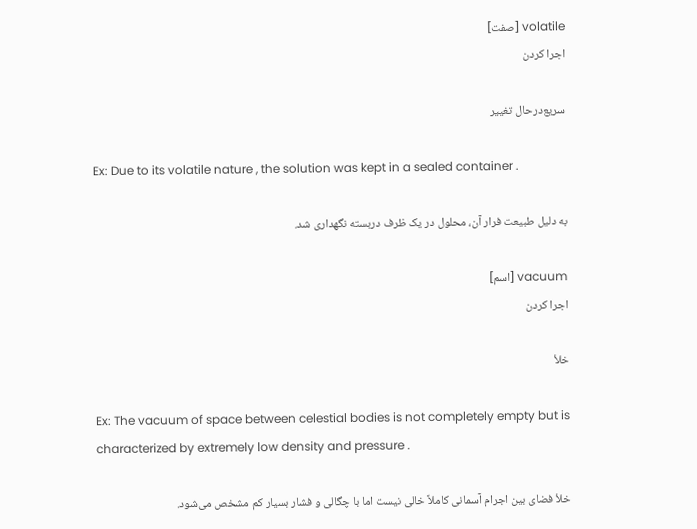volatile [صفت]
اجرا کردن

سریع‌درحال تغییر

Ex: Due to its volatile nature , the solution was kept in a sealed container .

به دلیل طبیعت فرار آن، محلول در یک ظرف دربسته نگهداری شد.

vacuum [اسم]
اجرا کردن

خلأ

Ex: The vacuum of space between celestial bodies is not completely empty but is characterized by extremely low density and pressure .

خلأ فضای بین اجرام آسمانی کاملاً خالی نیست اما با چگالی و فشار بسیار کم مشخص می‌شود.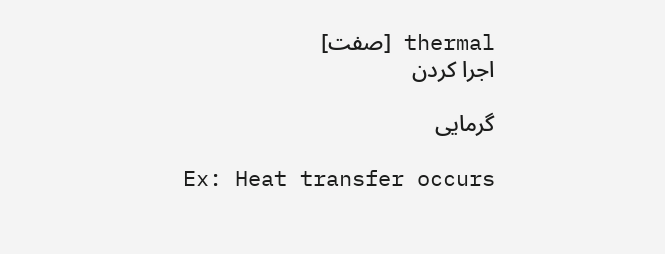thermal [صفت]
اجرا کردن

گرمایی

Ex: Heat transfer occurs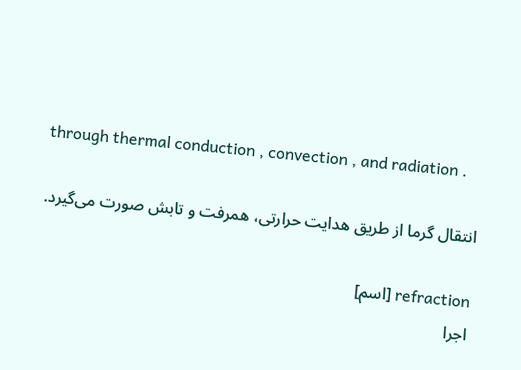through thermal conduction , convection , and radiation .

انتقال گرما از طریق هدایت حرارتی، همرفت و تابش صورت می‌گیرد.

refraction [اسم]
اجرا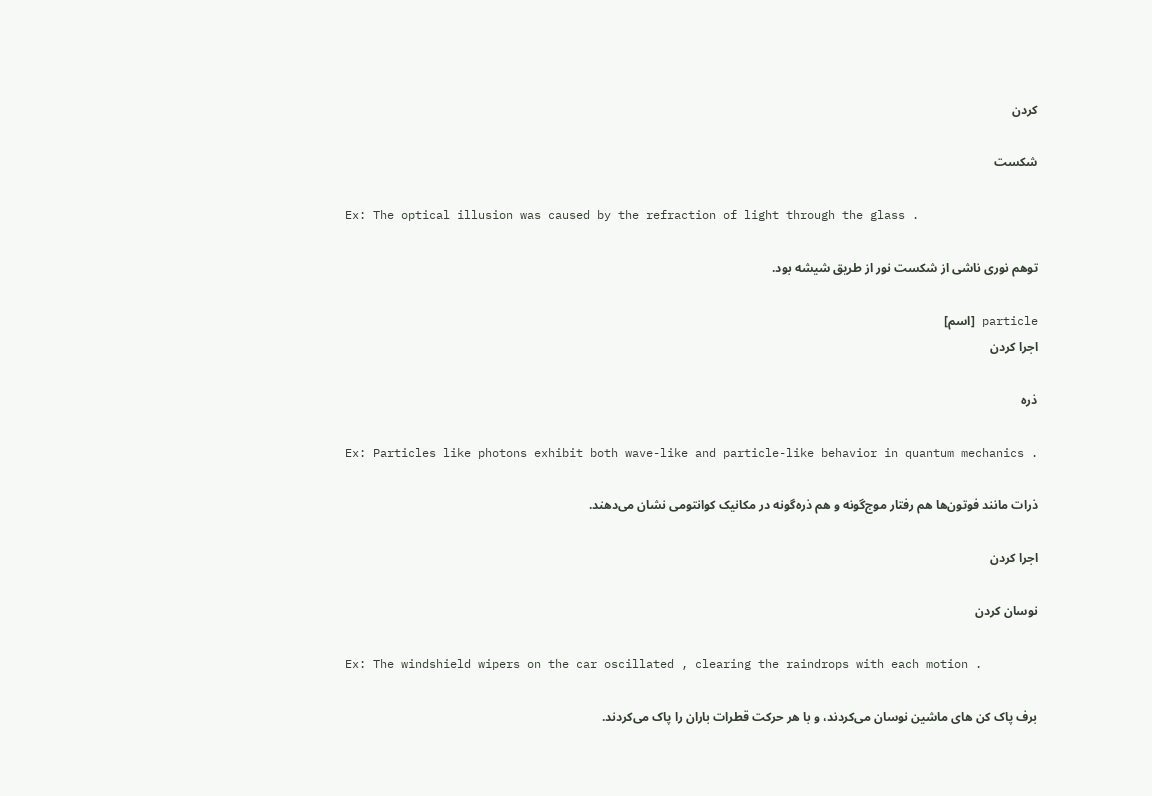کردن

شکست

Ex: The optical illusion was caused by the refraction of light through the glass .

توهم نوری ناشی از شکست نور از طریق شیشه بود.

particle [اسم]
اجرا کردن

ذره

Ex: Particles like photons exhibit both wave-like and particle-like behavior in quantum mechanics .

ذرات مانند فوتون‌ها هم رفتار موج‌گونه و هم ذره‌گونه در مکانیک کوانتومی نشان می‌دهند.

اجرا کردن

نوسان کردن

Ex: The windshield wipers on the car oscillated , clearing the raindrops with each motion .

برف پاک کن های ماشین نوسان می‌کردند، و با هر حرکت قطرات باران را پاک می‌کردند.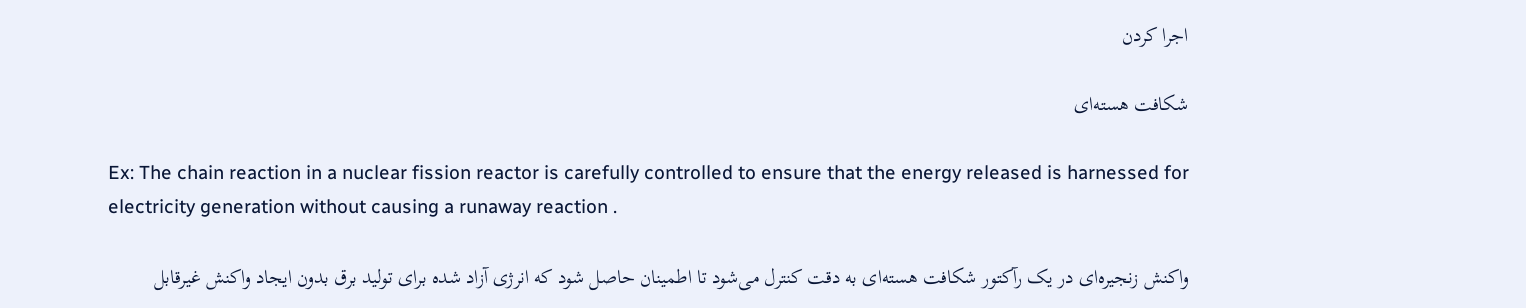اجرا کردن

شکافت هسته‌ای

Ex: The chain reaction in a nuclear fission reactor is carefully controlled to ensure that the energy released is harnessed for electricity generation without causing a runaway reaction .

واکنش زنجیره‌ای در یک رآکتور شکافت هسته‌ای به دقت کنترل می‌شود تا اطمینان حاصل شود که انرژی آزاد شده برای تولید برق بدون ایجاد واکنش غیرقابل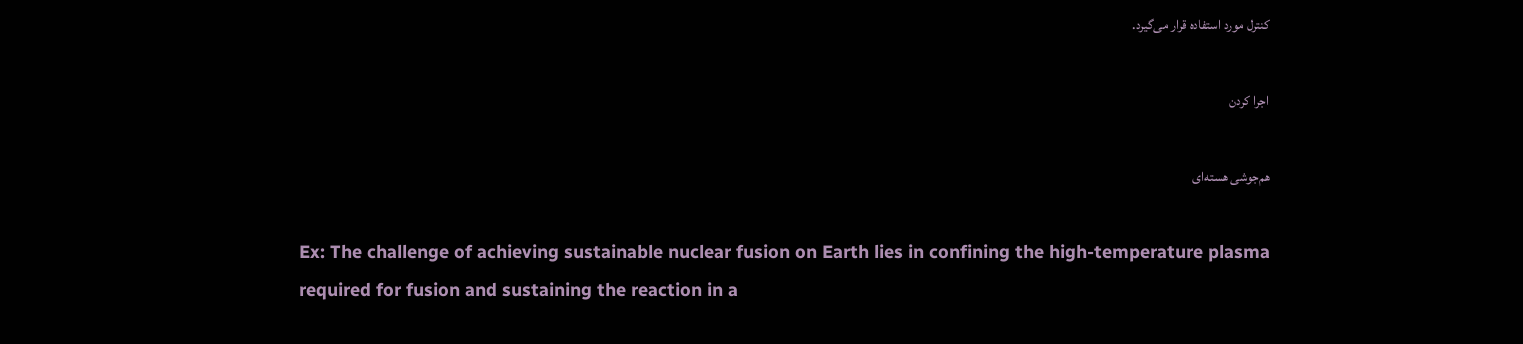کنترل مورد استفاده قرار می‌گیرد.

اجرا کردن

هم‌جوشی هسته‌ای

Ex: The challenge of achieving sustainable nuclear fusion on Earth lies in confining the high-temperature plasma required for fusion and sustaining the reaction in a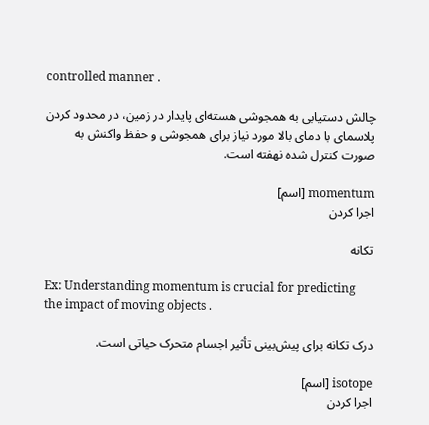controlled manner .

چالش دستیابی به همجوشی هسته‌ای پایدار در زمین، در محدود کردن پلاسمای با دمای بالا مورد نیاز برای همجوشی و حفظ واکنش به صورت کنترل شده نهفته است.

momentum [اسم]
اجرا کردن

تکانه

Ex: Understanding momentum is crucial for predicting the impact of moving objects .

درک تکانه برای پیش‌بینی تأثیر اجسام متحرک حیاتی است.

isotope [اسم]
اجرا کردن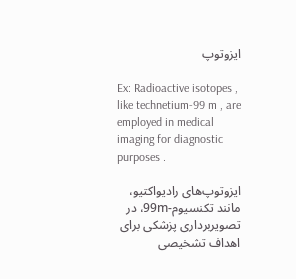ایزوتوپ

Ex: Radioactive isotopes , like technetium-99 m , are employed in medical imaging for diagnostic purposes .

ایزوتوپ‌های رادیواکتیو، مانند تکنسیوم-99m، در تصویربرداری پزشکی برای اهداف تشخیصی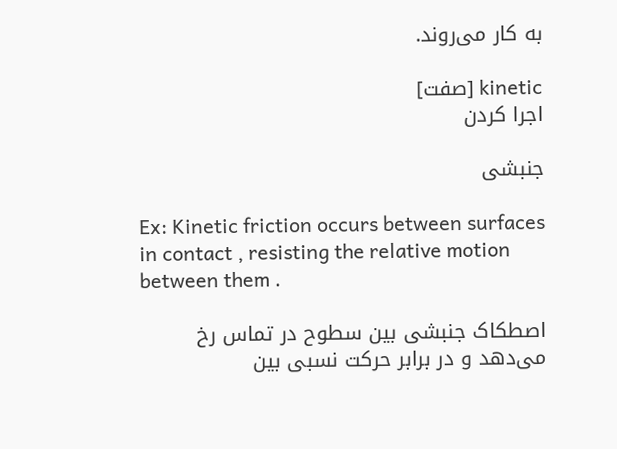به کار می‌روند.

kinetic [صفت]
اجرا کردن

جنبشی

Ex: Kinetic friction occurs between surfaces in contact , resisting the relative motion between them .

اصطکاک جنبشی بین سطوح در تماس رخ می‌دهد و در برابر حرکت نسبی بین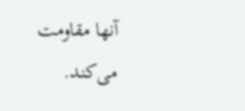آنها مقاومت می‌کند.